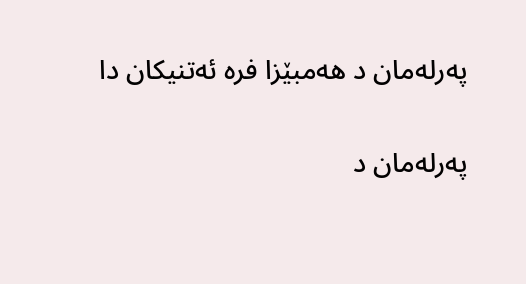په‌رله‌مان د هه‌مبێزا فره‌ ئه‌تنیكان دا

په‌رله‌مان د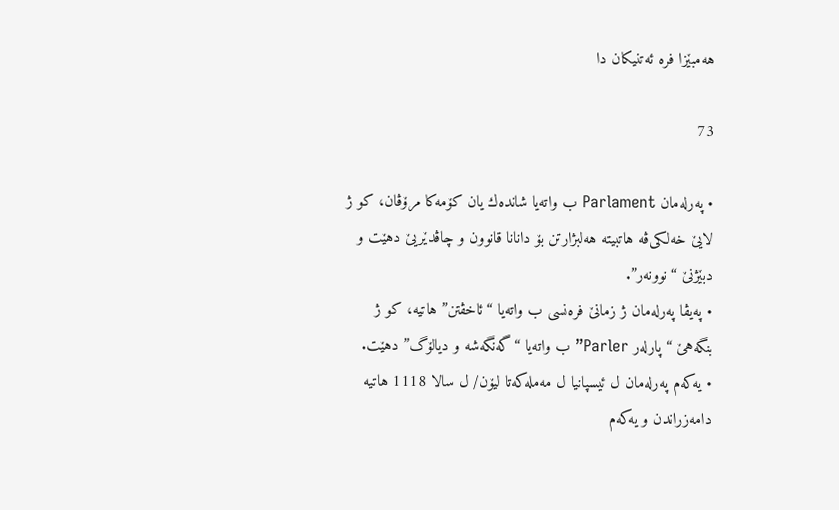هه‌مبێزا فره‌ ئه‌تنیكان دا

73

• په‌رله‌مان Parlament ب واته‌یا شانده‌ك یان كۆمه‌كا مرۆڤان، كو ژ لایێ خه‌لكی‌ڤه‌ هاتبیته‌ هه‌لبژارتن بۆ دانانا قانوون و چاڤدێریێ دهێت و دبێژنێ “نوونه‌ر”.
• په‌یڤا په‌رله‌مان ژ زمانێ فره‌نسی ب واته‌یا “ئاخڤتن” هاتیه‌، كو ژ بنگه‌هێ “پارله‌ر Parler” ب واته‌یا “گه‌نگه‌شه‌ و دیالۆگ” دهێت.
• یه‌كه‌م په‌رله‌مان ل ئیسپانیا ل مه‌مله‌كه‌تا لیۆن/ ل سالا 1118 هاتیه‌ دامه‌زراندن و یه‌كه‌م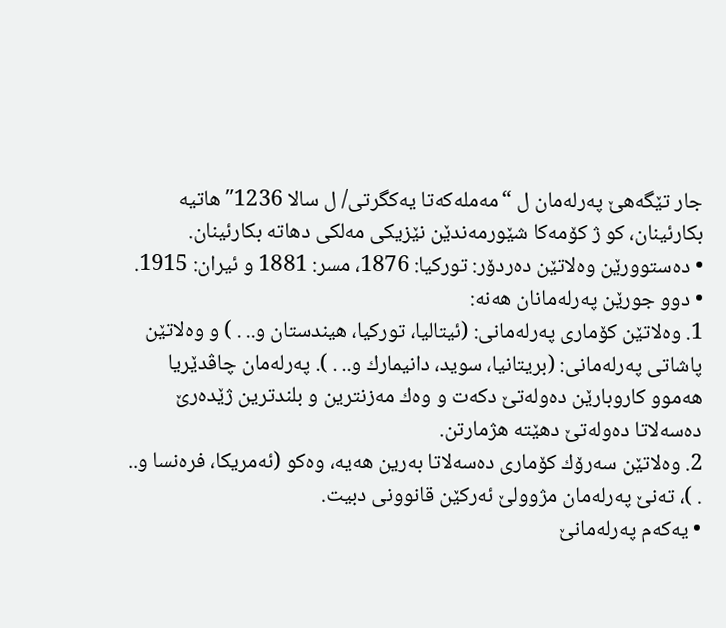جار تێگه‌هێ په‌رله‌مان ل “مه‌مله‌كه‌تا یه‌كگرتی/ ل سالا 1236″ هاتیه‌ بكارئینان، كو ژ كۆمه‌كا شێورمه‌ندێن نێزیكی مه‌لكی دهاته‌ بكارئینان.
• ده‌ستوورێن وه‌لاتێن ده‌ردۆر: توركیا: 1876، مسر: 1881 و ئیران: 1915.
• دوو جورێن په‌رله‌مانان هه‌نه‌:
1. وه‌لاتێن كۆماری په‌رله‌مانی: (ئیتالیا، توركیا، هیندستان و.. . ) و وه‌لاتێن پاشاتی په‌رله‌مانی: (بریتانیا، سوید، دانیمارك و.. . ). په‌رله‌مان چاڤدێریا هه‌موو كاروبارێن ده‌وله‌تێ دكه‌ت و وه‌ك مه‌زنترین و بلندترین ژێده‌رێ ده‌سه‌لاتا ده‌وله‌تێ دهێته‌ هژمارتن.
2. وه‌لاتێن سه‌رۆك كۆماری ده‌سه‌لاتا به‌رین هه‌یه‌، وه‌كو (ئه‌مریكا، فره‌نسا و.. . )، ته‌نێ په‌رله‌مان مژوولێ ئه‌ركێن قانوونی‌ دبیت.
• یه‌كه‌م په‌رله‌مانێ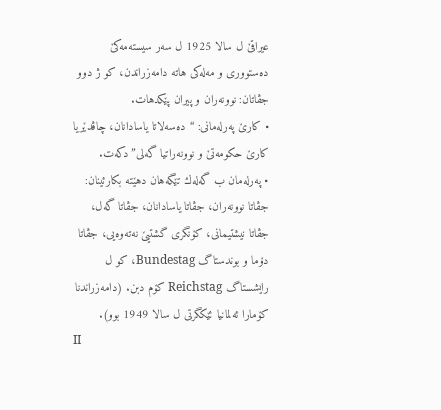عیراقێ ل سالا 1925 ل سه‌ر سیسته‌مه‌كێ ده‌ستووری و مه‌له‌كی هاته‌ دامه‌زراندن، كو ژ دوو جڤاتان: نوونه‌ران و پیران پێكدهات.
• كارێ په‌رله‌مانی: “ده‌سه‌لاتا یاسادانان، چاڤدێریا كارێ حكومه‌تێ و نوونه‌راتیا گه‌لی” دكه‌ت.
• په‌رله‌مان ب گه‌له‌ك تێگه‌هان دهێته‌ بكارئینان: جڤاتا نوونه‌ران، جڤاتا یاسادانان، جڤاتا گه‌ل، جڤاتا نیشتیمانی، كۆنگری گشتیێ نه‌ته‌وه‌یی، جڤاتا دۆما و بوندستاگ Bundestag، كو ل رایشستاگ Reichstag كۆم دبن. (دامه‌زراندنا كۆمارا ئه‌لمانیا ئێكگرتی ل سالا 1949 بوو).
II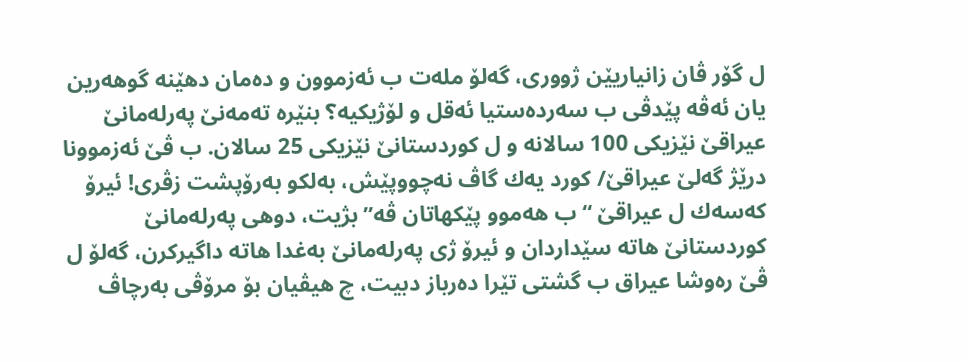ل گۆر ڤان زانیاریێن ژووری، گه‌لۆ مله‌ت ب ئه‌زموون و ده‌مان دهێنه‌ گوهه‌رین یان ئه‌ڤه‌ پێدڤی ب سه‌رده‌ستیا ئه‌قل و لۆژیكیه‌؟ بنێره‌ ته‌مه‌نێ په‌رله‌مانێ عیراقێ نێزیكی 100 سالانه‌ و ل كوردستانێ نێزیكی 25 سالان. ب ڤێ ئه‌زموونا درێژ گه‌لێ عیراقێ/ كورد یه‌ك گاڤ نه‌چووپێش، به‌لكو به‌رۆپشت زڤری! ئیرۆ كه‌سه‌ك ل عیراقێ “ب هه‌موو پێكهاتان ڤه‌” بژیت، دوهی په‌رله‌مانێ كوردستانێ هاته‌ سێداردان و ئیرۆ ژی په‌رله‌مانێ به‌غدا هاته‌ داگیركرن، گه‌لۆ ل ڤێ ره‌وشا عیراق ب گشتی تێرا ده‌رباز دبیت، چ هیڤیان بۆ مرۆڤی به‌رچاڤ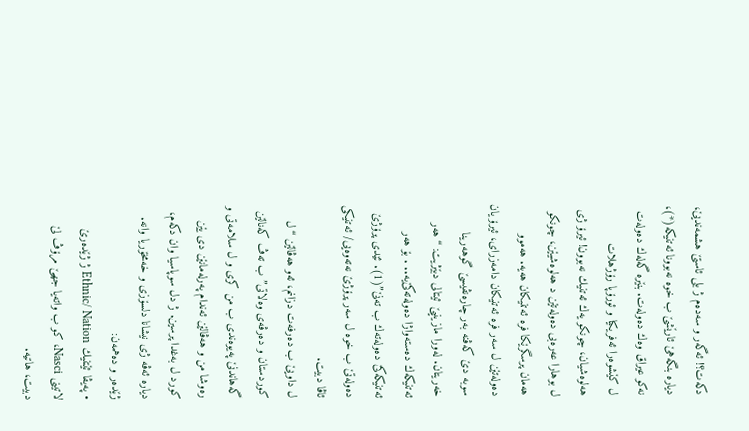دكه‌ت؟! ئه‌گه‌ر و سه‌ده‌م ژ بلی ئاستێ هشمه‌ندیێ، دیاره‌ بنگه‌هێ ئارێشێ ب خوه‌ نه‌بوونا ئه‌تنیكه‌(*)، نه‌كو عیراق وه‌ك ده‌وله‌ت. بنێره‌ گه‌له‌ك ده‌وله‌ت ل كێشوه‌را ئه‌فریكیا و ئورۆپا رۆژهلات هه‌لوه‌شیان، چونكو یه‌ك ئه‌تنیك نه‌بوون! ئیرۆ ژی ل بوهارا عه‌ره‌بی ده‌وله‌تێن د هه‌لوه‌شیێن، چونكو هه‌مان پرسگرێكا فره‌ ئه‌تنیكان هه‌یه‌. هه‌موو ده‌وله‌تێن ل سه‌ر فره‌ ئه‌تنیكان دامه‌زرای، ئیرۆ یان سوبه‌ دێ كه‌ڤنه‌ به‌ر چاره‌نڤیسێ گوهه‌رینا خه‌ریتان. له‌ورا مازینیێ ئیتالی دبێژیت: “هه‌ر ئه‌تنیكه‌ك ده‌سته‌واژا ده‌وله‌ته‌كێ‌یه‌.. . بۆ هه‌ر ئه‌تنیكه‌كێ ده‌وله‌ته‌ك ب ته‌نێ”(1). ئێدی پرۆژێ ده‌وله‌تێ ب خوه‌ ل سه‌ر پرۆژێ نه‌ته‌وه‌یی/ ئه‌تنیكی ئاڤا دبیت.
ل داویێ ب ده‌رفه‌ت دزانم، ئه‌و هه‌ڤالێن “ل كوردستان و ده‌رڤه‌ی وه‌لاتی” ب ته‌ڤ كه‌نالێن گه‌هاندنێ په‌یوه‌ندی ب من كری و ل سلامه‌تی و ره‌وشا من و هه‌ڤالێن ئه‌ندام په‌رله‌مانێن دی یێن كورد ل به‌غدا پرسین. ژ دل سوپاسیا وان دكه‌م، دیاره‌ ئه‌ڤه‌ ژی نیشانا دلسۆزی و خه‌مخۆریا وانه‌.
ژێده‌ر و ده‌همه‌ن:
• په‌یڤا ئێتنیك Ethnic/ Nation ژ ژێده‌رێ لاتینی Nasci، كو ب واته‌یا جهێ مرۆڤ لێ دبیت، هاتیه‌.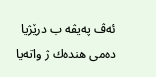ئه‌ڤ په‌یڤه‌ ب درێژیا ده‌می هنده‌ك ژ واته‌یا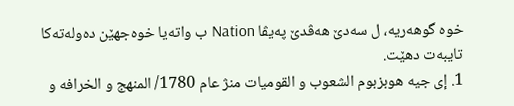خوه‌ گوهه‌ریه‌، ل سه‌دێ هه‌ڤدێ په‌یڤا Nation ب واته‌یا خوه‌جهێن ده‌وله‌ته‌كا تایبه‌ت دهێت.
1. إی جیه‌ هوبزبوم الشعوب و القومیات منژ عام 1780/ المنهج و الخرافه‌ و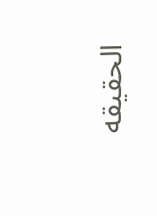الحقیقه‌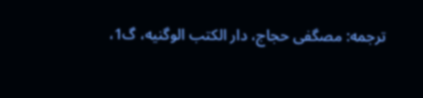ترجمه‌: مصگفی حجاج، دار الكتب الوگنیه‌، گ1،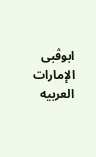ابوڤبی الإمارات العربیه‌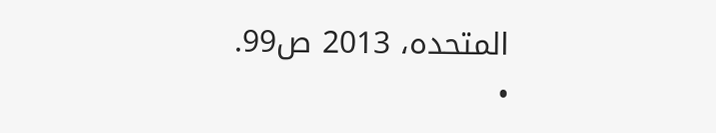المتحده‌، 2013 ص99.
•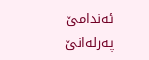ئه‌ندامێ په‌رله‌انێ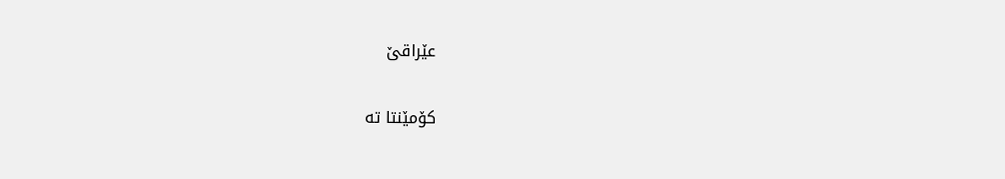عێراقێ

کۆمێنتا تە